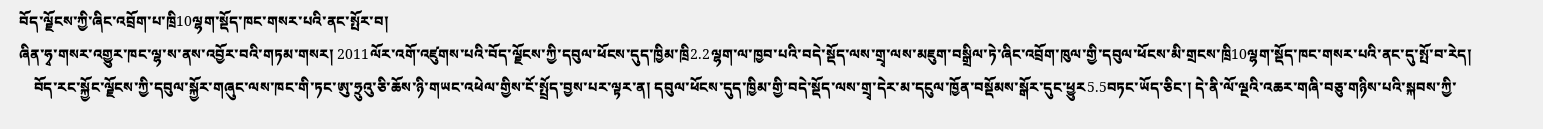བོད་ལྗོངས་ཀྱི་ཞིང་འབྲོག་པ་ཁྲི10ལྷག་སྡོད་ཁང་གསར་པའི་ནང་སྤོར་བ།
ཞིན་ཧྭ་གསར་འགྱུར་ཁང་ལྷ་ས་ནས་འབྱོར་བའི་གཏམ་གསར། 2011ལོར་འགོ་འཛུགས་པའི་བོད་ལྗོངས་ཀྱི་དབུལ་ཕོངས་དུད་ཁྱིམ་ཁྲི2.2ལྷག་ལ་ཁྱབ་པའི་བདེ་སྡོད་ལས་གྲྭ་ལས་མཇུག་བསྒྲིལ་ཏེ་ཞིང་འབྲོག་ཁུལ་གྱི་དབུལ་ཕོངས་མི་གྲངས་ཁྲི10ལྷག་སྡོད་ཁང་གསར་པའི་ནང་དུ་སྤོ་བ་རེད།
    བོད་རང་སྐྱོང་ལྗོངས་ཀྱི་དབུལ་སྐྱོར་གཞུང་ལས་ཁང་གི་ཏང་ཨུ་ཧྲུའུ་ཅི་ཆོས་ཉི་གཡང་འཕེལ་གྱིས་ངོ་སྤྲོད་བྱས་པར་ལྟར་ན། དབུལ་ཕོངས་དུད་ཁྱིམ་གྱི་བདེ་སྡོད་ལས་གྲྭ་དེར་མ་དངུལ་ཁྱོན་བསྡོམས་སྒོར་དུང་ཕྱུར5.5བཏང་ཡོད་ཅིང་། དེ་ནི་ལོ་ལྔའི་འཆར་གཞི་བཅུ་གཉིས་པའི་སྐབས་ཀྱི་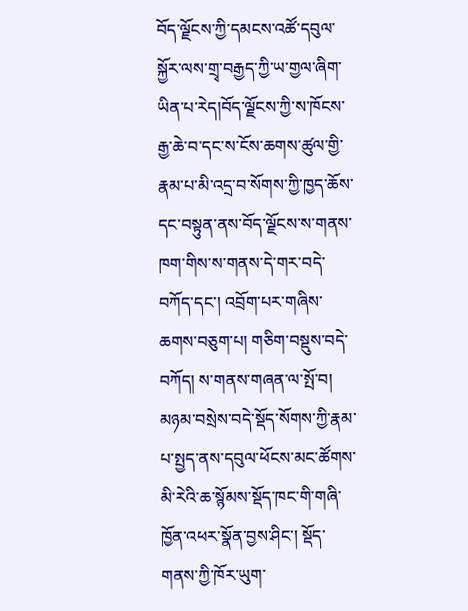བོད་ལྗོངས་ཀྱི་དམངས་འཚོ་དབུལ་སྐྱོར་ལས་གྲྭ་བརྒྱད་ཀྱི་ཡ་གྱལ་ཞིག་ཡིན་པ་རེད།བོད་ལྗོངས་ཀྱི་ས་ཁོངས་རྒྱ་ཆེ་བ་དང་ས་ངོས་ཆགས་ཚུལ་གྱི་རྣམ་པ་མི་འདྲ་བ་སོགས་ཀྱི་ཁྱད་ཆོས་དང་བསྟུན་ནས་བོད་ལྗོངས་ས་གནས་ཁག་གིས་ས་གནས་དེ་གར་བདེ་བཀོད་དང་། འབྲོག་པར་གཞིས་ཆགས་བཅུག་པ། གཅིག་བསྡུས་བདེ་བཀོད། ས་གནས་གཞན་ལ་སྤོ་བ། མཉམ་བསྲེས་བདེ་སྡོད་སོགས་ཀྱི་རྣམ་པ་སྤྱད་ནས་དབུལ་ཕོངས་མང་ཚོགས་མི་རེའི་ཆ་སྙོམས་སྡོད་ཁང་གི་གཞི་ཁྱོན་འཕར་སྣོན་བྱས་ཤིང་། སྡོད་གནས་ཀྱི་ཁོར་ཡུག་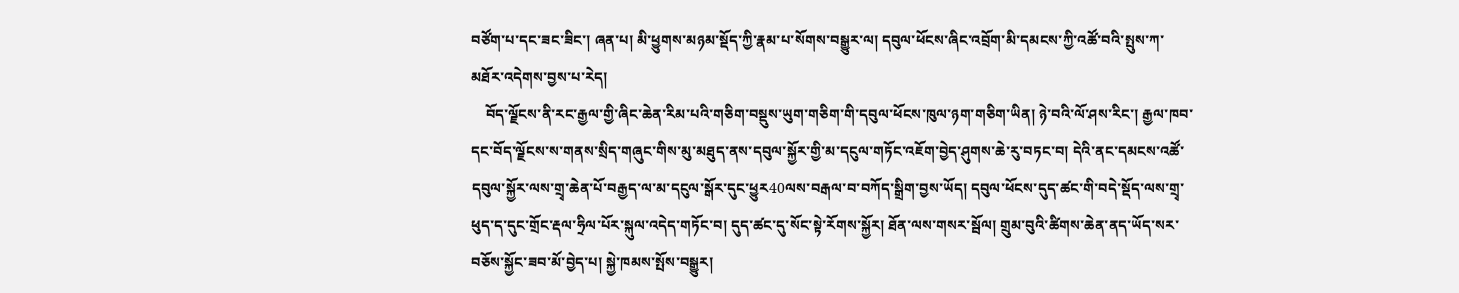བཙོག་པ་དང་ཟང་ཟིང་། ཞན་པ། མི་ཕྱུགས་མཉམ་སྡོད་ཀྱི་རྣམ་པ་སོགས་བསྒྱུར་ལ། དབུལ་ཕོངས་ཞིང་འབྲོག་མི་དམངས་ཀྱི་འཚོ་བའི་སྤུས་ཀ་མཐོར་འདེགས་བྱས་པ་རེད།
    བོད་ལྗོངས་ནི་རང་རྒྱལ་གྱི་ཞིང་ཆེན་རིམ་པའི་གཅིག་བསྡུས་ཡུག་གཅིག་གི་དབུལ་ཕོངས་ཁུལ་ཉག་གཅིག་ཡིན། ཉེ་བའི་ལོ་ཤས་རིང་། རྒྱལ་ཁབ་དང་བོད་ལྗོངས་ས་གནས་སྲིད་གཞུང་གིས་མུ་མཐུད་ནས་དབུལ་སྐྱོར་གྱི་མ་དངུལ་གཏོང་འཇོག་བྱེད་ཤུགས་ཆེ་རུ་བཏང་བ། དེའི་ནང་དམངས་འཚོ་དབུལ་སྐྱོར་ལས་གྲྭ་ཆེན་པོ་བརྒྱད་ལ་མ་དངུལ་སྒོར་དུང་ཕྱུར40ལས་བརྒལ་བ་བཀོད་སྒྲིག་བྱས་ཡོད། དབུལ་ཕོངས་དུད་ཚང་གི་བདེ་སྡོད་ལས་གྲྭ་ཕུད་ད་དུང་གྲོང་རྡལ་ཧྲིལ་པོར་སྐུལ་འདེད་གཏོང་བ། དུད་ཚང་དུ་སོང་སྟེ་རོགས་སྐྱོར། ཐོན་ལས་གསར་སྦོལ། གྲུམ་བུའི་ཚིགས་ཆེན་ནད་ཡོད་སར་བཅོས་སྐྱོང་ཟབ་མོ་བྱེད་པ། སྐྱེ་ཁམས་སྤོས་བསྒྱུར།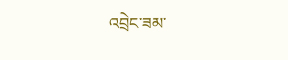འབྲེང་ཟམ་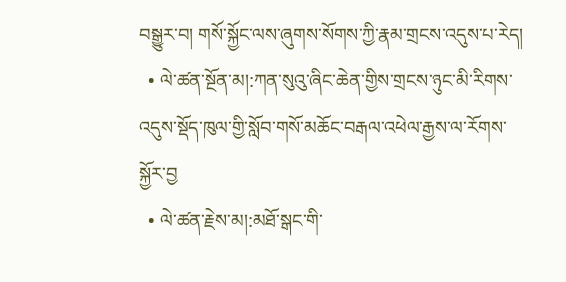བསྒྱུར་བ། གསོ་སྐྱོང་ལས་ཞུགས་སོགས་ཀྱི་རྣམ་གྲངས་འདུས་པ་རེད།
  • ལེ་ཚན་སྔོན་མ།:ཀན་སུའུ་ཞིང་ཆེན་གྱིས་གྲངས་ཉུང་མི་རིགས་འདུས་སྡོད་ཁུལ་གྱི་སློབ་གསོ་མཆོང་བརྒལ་འཕེལ་རྒྱས་ལ་རོགས་སྐྱོར་བྱ
  • ལེ་ཚན་རྗེས་མ།:མཐོ་སྒང་གི་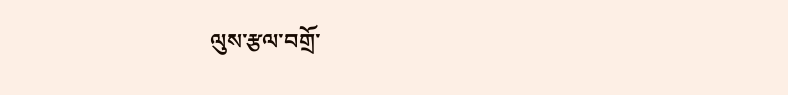ལུས་རྩལ་བགྲོ་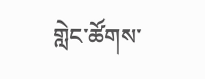གླེང་ཚོགས་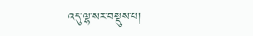འདུ་ལྷ་སར་བསྡུས་པ།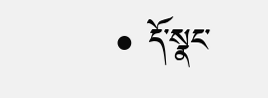• དོ་སྣང་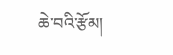ཆེ་བའི་རྩོམ།